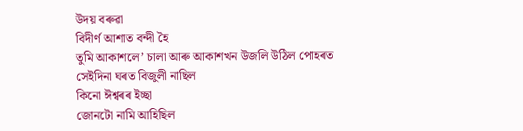উদয় বৰুৱা
বিদীৰ্ণ আশাত বন্দী হৈ
তুমি আকাশলে’ চালা আৰু আকাশখন উজলি উঠিল পোহৰত
সেইদিনা ঘৰত বিজুলী নাছিল
কিনো ঈশ্বৰৰ ইচ্ছা
জোনটো নামি আহিছিল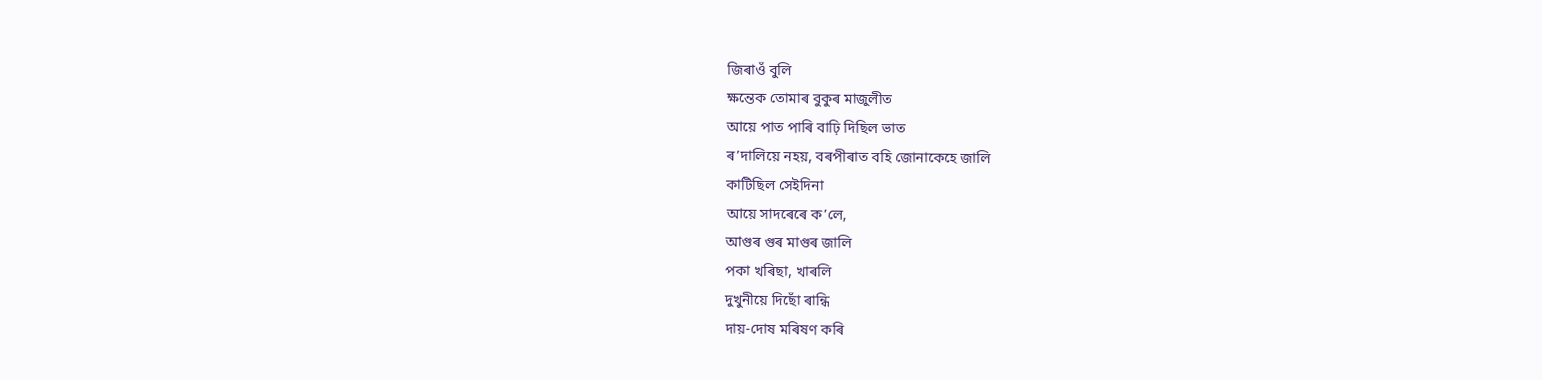জিৰাওঁ বুলি
ক্ষন্তেক তোমাৰ বুকুৰ মাজুলীত
আয়ে পাত পাৰি বাঢ়ি দিছিল ভাত
ৰ’দালিয়ে নহয়, বৰপীৰাত বহি জোনাকেহে জালি
কাটিছিল সেইদিনা
আয়ে সাদৰেৰে ক’লে,
আগুৰ গুৰ মাগুৰ জালি
পকা খৰিছা, খাৰলি
দুখুনীয়ে দিছোঁ ৰান্ধি
দায়-দোষ মৰিষণ কৰি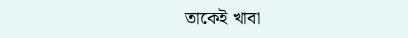তাকেই খাবা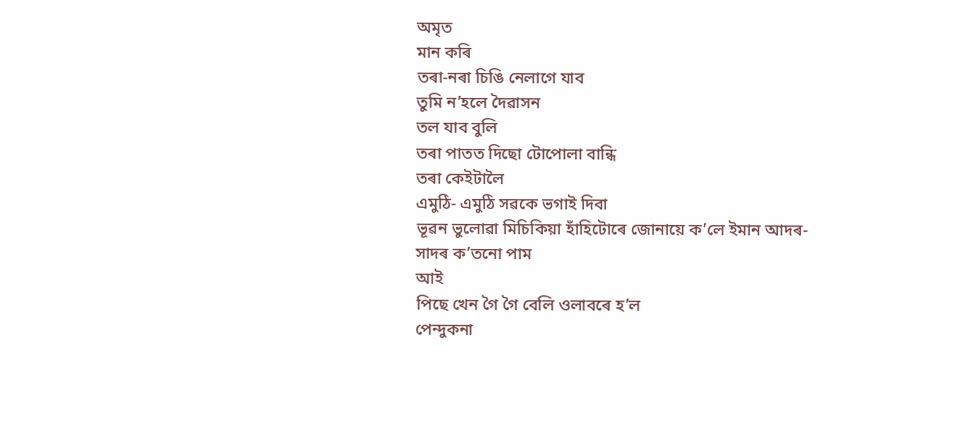অমৃত
মান কৰি
তৰা-নৰা চিঙি নেলাগে যাব
তুমি ন’হলে দৈৱাসন
তল যাব বুলি
তৰা পাতত দিছো টোপোলা বান্ধি
তৰা কেইটালৈ
এমুঠি- এমুঠি সৱকে ভগাই দিবা
ভূৱন ভুলোৱা মিচিকিয়া হাঁহিটোৰে জোনায়ে ক’লে ইমান আদৰ-সাদৰ ক’তনো পাম
আই
পিছে খেন গৈ গৈ বেলি ওলাবৰে হ’ল
পেন্দুকনা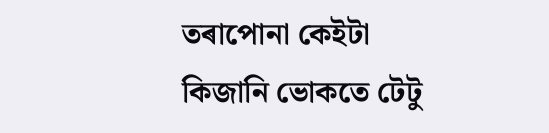তৰাপোনা কেইটা কিজানি ভোকতে টেটু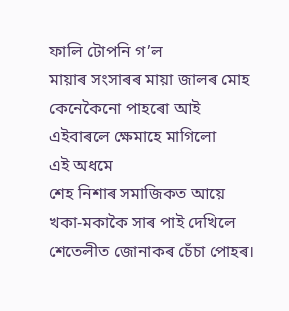ফালি টোপনি গ’ল
মায়াৰ সংসাৰৰ মায়া জালৰ মোহ
কেনেকৈনো পাহৰো আই
এইবাৰলে ক্ষেমাহে মাগিলো
এই অধমে
শেহ নিশাৰ সমাজিকত আয়ে
খকা-মকাকৈ সাৰ পাই দেখিলে
শেতেলীত জোনাকৰ চেঁচা পোহৰ।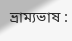ভ্ৰাম্যভাষ :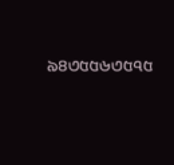৯৪৩৫৫৬৩৫৭৫